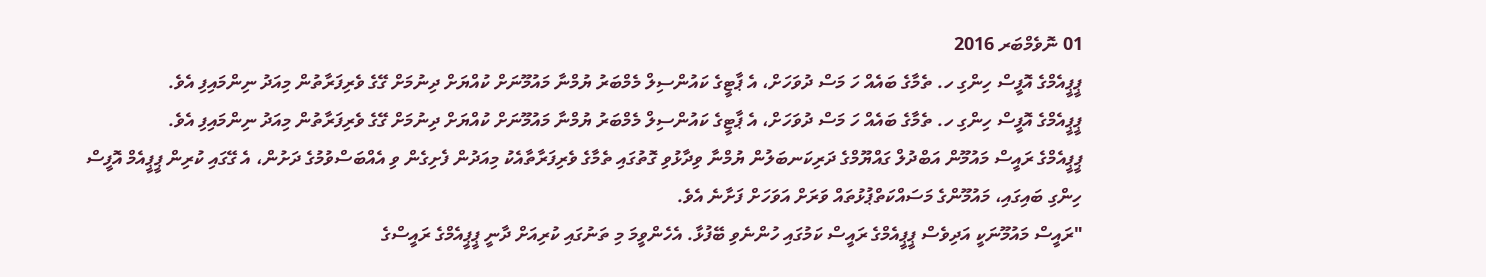01 ނޮވެމްބަރ 2016
ޕީޕީއެމްގެ އޮފީސް ހިންގި ހ. ތެމާގެ ބައެއް ހަ މަސް ދުވަހަށް، އެ ޕާޓީގެ ކައުންސިލް މެމްބަރު ޔުމްނާ މައުމޫނަށް ކުއްޔަށް ދިނުމަށް ގޭގެ ވެރިފަރާތުން މިއަދު ނިންމައިފި އެވެ.
ޕީޕީއެމްގެ އޮފީސް ހިންގި ހ. ތެމާގެ ބައެއް ހަ މަސް ދުވަހަށް، އެ ޕާޓީގެ ކައުންސިލް މެމްބަރު ޔުމްނާ މައުމޫނަށް ކުއްޔަށް ދިނުމަށް ގޭގެ ވެރިފަރާތުން މިއަދު ނިންމައިފި އެވެ.
ޕީޕީއެމްގެ ރައީސް މައުމޫން އަބްދުލް ގައްޔޫމްގެ ދަރިކަނބަލުން ޔުމްނާ ވިދާޅުވި ގޮތުގައި ތެމާގެ ވެރިފަރާތާއެކު މިއަދުން ފެށިގެން ވި އެއްބަސްވުމުގެ ދަށުން، އެ ގޭގައި ކުރިން ޕީޕީއެމް އޮފީސް ހިންގި ބައިގައި، މައުމޫންގެ މަސައްކަތްޕުޅުތައް ވަރަށް އަވަހަށް ފަށާނެ އެވެ.
"ރައީސް މައުމޫނަކީ އަދިވެސް ޕީޕީއެމްގެ ރައީސް ކަމުގައި ހުންނެވި ބޭފުޅާ. އެހެންވީމަ މި ތަނުގައި ކުރިއަށް ދާނީ ޕީޕީއެމްގެ ރައީސްގެ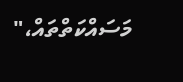މަސައްކަތްތައް،"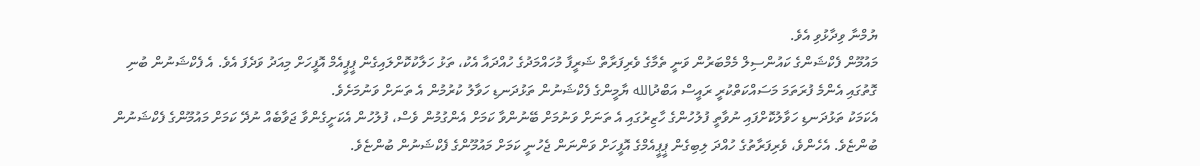ޔުމްނާ ވިދާޅުވި އެވެ.
މައުމޫން ފެކްޝަންގެ ކައުންސިލް މެމްބަރުން ވަނީ ތެމާގެ ވެރިފަރާތް ޝަރީފާ މުހައްމަދުގެ ހުއްދައާ އެކު، ތަޅު ހަލާކުކޮށްލައިގެން ޕީޕީއެމް އޮފީހަށް މިއަދު ވަދެފަ އެވެ. އެ ފެކްޝަނުން ބުނި ގޮތުގައި އެންމެ ފުރަތަމަ މަސައްކަތްކުރީ ރައީސް އަބްދުالله ޔާމީންގެ ފެކްޝަނުން ތަޅުދަނޑި ހަވާލު ކުރުމުން އެ ތަނަށް ވަނުމަށެވެ.
އެކަމަކު ތަޅުދަނޑި ހަވާލުކޮށްފައި ނުވާތީ ފުލުހުންގެ ހާޒިރުގައި އެ ތަނަށް ވަނުމަށް ބޭނުންވާ ކަމަށް އެންގުމުން ވެސް، ފުލުހުން އެކަށީގެންވާ ޖަވާބެއް ނުދޭ ކަމަށް މައުމޫންގެ ފެކްޝަނުން ބުންޏެވެ. އެހެންވެ، ވެރިފަރާތުގެ ހުއްދަ ލިބިގެން ޕީޕީއެމްގެ އޮފީހަށް ވަންނަން ޖެހުނީ ކަމަށް މައުމޫންގެ ފެކްޝަނުން ބުންޏެވެ.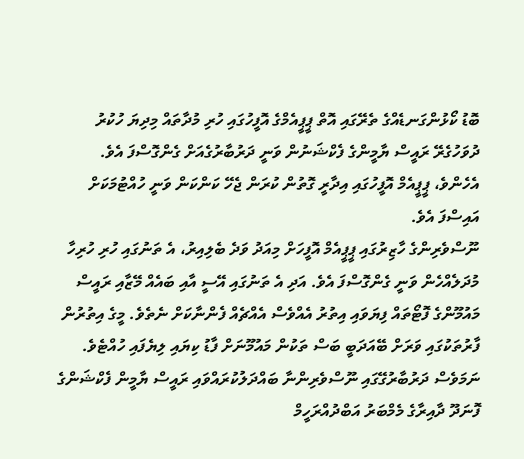ބޮޑު ކޯޅުންގަނޑެއްގެ ތެރޭގައި އޮތް ޕީޕީއެމްގެ އޮފީހުގައި ހުރި މުދާތައް މިދިޔަ ހުކުރު ދުވަހުގެރޭ ރައީސް ޔާމީންގެ ފެކްޝަނުން ވަނީ ދަރުބާރުގެއަށް ގެންގޮސްފަ އެވެ. އެހެންވެ، ޕީޕީއެމް އޮފީހުގައި އިދާރީ ގޮތުން ކުރަން ޖެހޭ ކަންކަން ވަނީ ހުއްޓުމަކަށް އައިސްފަ އެވެ.
ނޫސްވެރިންގެ ހާޒިރުގައި ޕީޕީއެމް އޮފީހަށް މިއަދު ވަދެ ބެލިއިރު، އެ ތަނުގައި ހުރި ހުރިހާ މުދަލެއްހެން ވަނީ ގެންގޮސްފަ އެވެ. އަދި އެ ތަނުގައި އޭސީ އާއި ބައެއް މޭޒާއި ރައީސް މައުމޫންގެ ފޮޓޯތައް ފިޔަވައި އިތުރު އެއްވެސް އެއްޗެއް ފެންނާކަށް ނެތެވެ. މީގެ އިތުރުން ފާރުތަކުގައި ވަރަށް ބޭއަދަބީ ބަސް ތަކުން މައުމޫނަށް ފާޑު ކިޔައި ލިޔެފައި ހުއްޓެވެ.
ނަމަވެސް ދަރުބާރުގޭގައި ނޫސްވެރިންނާ ބައްދަލުކުރައްވައި ރައީސް ޔާމީން ފެކްޝަންގެ ފޮނަދޫ ދާއިރާގެ މެމްބަރު އަބްދުއްރަހީމް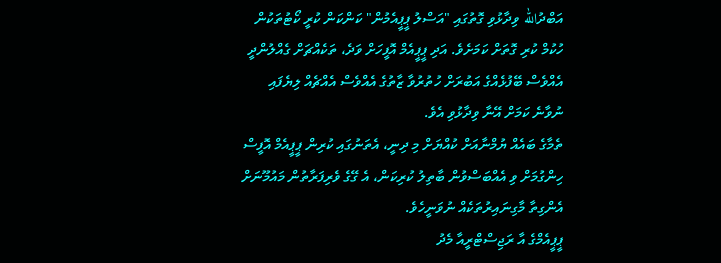އަބްދުالله ވިދާޅުވި ގޮތުގައި "އަސްލު ޕީޕީއެމުން" ކަންކަން ކުރީ ކޯޓުތަކުން ހުކުމް ކުރި ގޮތަށް ކަމަށެވެ. އަދި ޕީޕީއެމް އޮފީހަށް ވަދެ، ތަކެއްޗަށް ގެއްލުންދީ އެއްވެސް ބޭފުޅެއްގެ އަބުރަށް ހުތުރުވާ ޒާތުގެ އެއްވެސް އެއްޗެއް ލިޔެފައި ނުވާނެ ކަމަށް އޭނާ ވިދާޅުވި އެވެ.
ތެމާގެ ބައެއް ޔުމްނާއަށް ކުއްޔަށް މި ދިނީ، އެތަނުގައި ކުރިން ޕީޕީއެމް އޮފީސް ހިންގުމަށް ވި އެއްބަސްވުން ބާތިލު ކުރިކަން، އެ ގޭގެ ވެރިފަރާތުން މައުމޫނަށް އެންގިތާ މާގިނައިރުތަކެއް ނުވަނީހެވެ.
ޕީޕީއެމްގެ އާ ރަޖިސްޓްރީއާ މެދު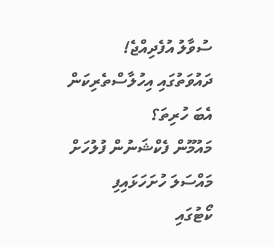ސުވާލު އުފެދިއްޖެ!
ދައުވަތުގައި އިހުލާސްތެރިކަން އެބަ ހުރިތަ؟
މައުމޫން ފެކްޝަނުން ފުލުހަށް މައްސަލަ ހުށަހަޅައިފި
ކޯޓުގައި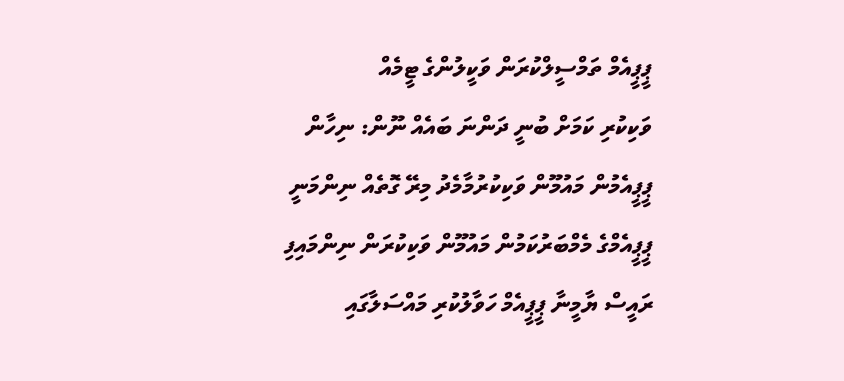ޕީޕީއެމް ތަމްސީލްކުރަން ވަކީލުންގެ ޓީމެއް
ވަކިކުރި ކަމަށް ބުނީ ދަންނަ ބައެއް ނޫން: ނިހާން
ޕީޕީއެމުން މައުމޫން ވަކިކުރުމާމެދު މިރޭ ގޮތެއް ނިންމަނީ
ޕީޕީއެމްގެ މެމްބަރުކަމުން މައުމޫން ވަކިކުރަން ނިންމައިފި
ރައީސް ޔާމީނާ ޕީޕީއެމް ހަވާލުކުރި މައްސަލާގައި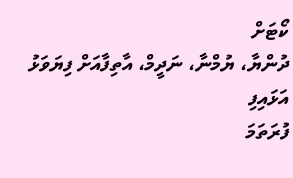ކޯޓަށް
ދުންޔާ، ޔުމްނާ، ނަދީމް، އާތިފާއަށް ފިޔަވަޅު އަޅައިފި
ފުރަތަމަ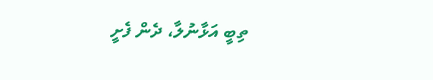ތިބީ އަޅާނުލާ، ދެން ފެށީ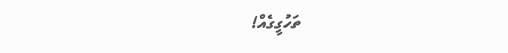ތަހުގީގެއް!